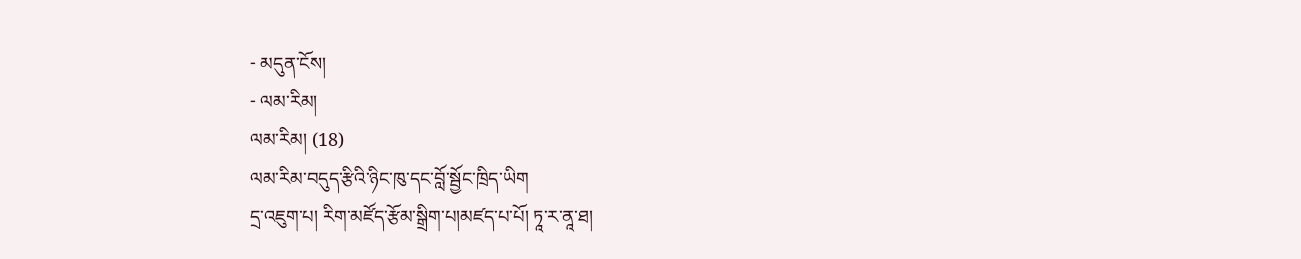- མདུན་ངོས།
- ལམ་རིམ།
ལམ་རིམ། (18)
ལམ་རིམ་བདུད་རྩིའི་ཉིང་ཁུ་དང་བློ་སྦྱོང་ཁྲིད་ཡིག
དྲ་འཇུག་པ། རིག་མཛོད་རྩོམ་སྒྲིག་པ།མཛད་པ་པོ། ཏཱ་ར་ནཱ་ཐ།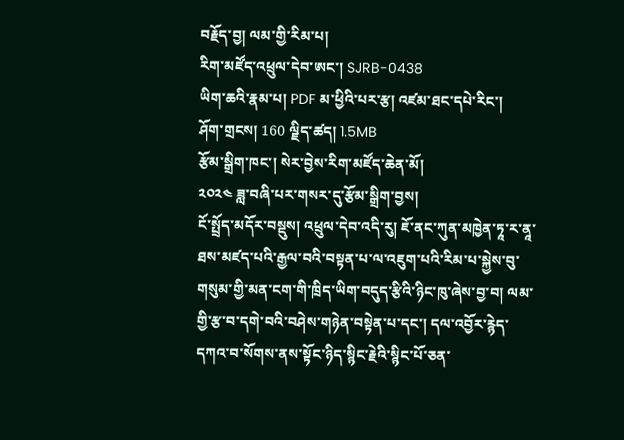བརྗོད་བྱ། ལམ་གྱི་རིམ་པ།
རིག་མཛོད་འཕྲུལ་དེབ་ཨང་། SJRB-0438
ཡིག་ཆའི་རྣམ་པ། PDF མ་ཕྱིའི་པར་རྩ། འཛམ་ཐང་དཔེ་རིང་།
ཤོག་གྲངས། 160 ལྗིད་ཚད། 1.5MB
རྩོམ་སྒྲིག་ཁང་། སེར་བྱེས་རིག་མཛོད་ཆེན་མོ།
༢༠༢༤ ཟླ་བཞི་པར་གསར་དུ་རྩོམ་སྒྲིག་བྱས།
ངོ་སྤྲོད་མདོར་བསྡུས། འཕྲུལ་དེབ་འདི་རུ། ཇོ་ནང་ཀུན་མཁྱེན་ཏཱ་ར་ནཱ་ཐས་མཛད་པའི་རྒྱལ་བའི་བསྟན་པ་ལ་འཇུག་པའི་རིམ་པ་སྐྱེས་བུ་གསུམ་གྱི་མན་ངག་གི་ཁྲིད་ཡིག་བདུད་རྩིའི་ཉིང་ཁུ་ཞེས་བྱ་བ། ལམ་གྱི་རྩ་བ་དགེ་བའི་བཤེས་གཉེན་བསྟེན་པ་དང་། དལ་འབྱོར་རྙེད་དཀའ་བ་སོགས་ནས་སྟོང་ཉིད་སྙིང་རྗེའི་སྙིང་པོ་ཅན་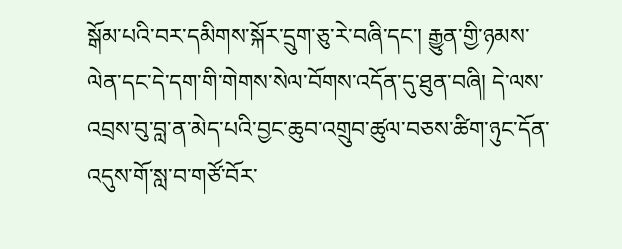སྒོམ་པའི་བར་དམིགས་སྐོར་དྲུག་ཅུ་རེ་བཞི་དང་། རྒྱུན་གྱི་ཉམས་ལེན་དང་དེ་དག་གི་གེགས་སེལ་བོགས་འདོན་དུ་ཐུན་བཞི། དེ་ལས་འབྲས་བུ་བླ་ན་མེད་པའི་བྱང་ཆུབ་འགྲུབ་ཚུལ་བཅས་ཚིག་ཉུང་དོན་འདུས་གོ་སླ་བ་གཙོ་བོར་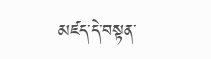མཛད་དེ་བསྟན་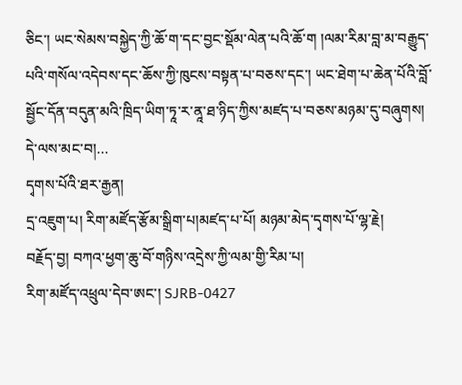ཅིང་། ཡང་སེམས་བསྐྱེད་ཀྱི་ཆོ་ག་དང་བྱང་སྡོམ་ལེན་པའི་ཆོ་ག །ལམ་རིམ་བླ་མ་བརྒྱུད་པའི་གསོལ་འདེབས་དང་ཆོས་ཀྱི་ཁུངས་བསྟན་པ་བཅས་དང་། ཡང་ཐེག་པ་ཆེན་པོའི་བློ་སྦྱོང་དོན་བདུན་མའི་ཁྲིད་ཡིག་ཏཱ་ར་ནཱ་ཐ་ཉིད་ཀྱིས་མཛད་པ་བཅས་མཉམ་དུ་བཞུགས།
དེ་ལས་མང་བ།...
དྭགས་པོའི་ཐར་རྒྱན།
དྲ་འཇུག་པ། རིག་མཛོད་རྩོམ་སྒྲིག་པ།མཛད་པ་པོ། མཉམ་མེད་དྭགས་པོ་ལྷ་རྗེ།
བརྗོད་བྱ། བཀའ་ཕྱག་ཆུ་བོ་གཉིས་འདྲེས་ཀྱི་ལམ་གྱི་རིམ་པ།
རིག་མཛོད་འཕྲུལ་དེབ་ཨང་། SJRB-0427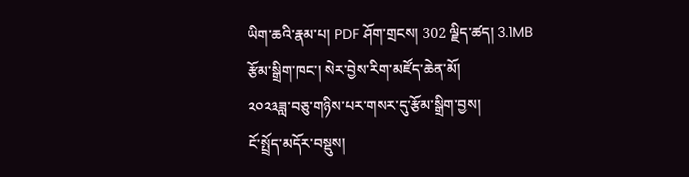ཡིག་ཆའི་རྣམ་པ། PDF ཤོག་གྲངས། 302 ལྗིད་ཚད། 3.1MB
རྩོམ་སྒྲིག་ཁང་། སེར་བྱེས་རིག་མཛོད་ཆེན་མོ།
༢༠༢༣ཟླ་བཅུ་གཉིས་པར་གསར་དུ་རྩོམ་སྒྲིག་བྱས།
ངོ་སྤྲོད་མདོར་བསྡུས།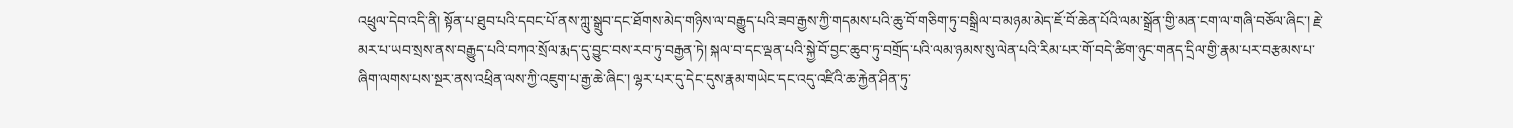འཕྲུལ་དེབ་འདི་ནི། སྟོན་པ་ཐུབ་པའི་དབང་པོ་ནས་ཀླུ་སྒྲུབ་དང་ཐོགས་མེད་གཉིས་ལ་བརྒྱུད་པའི་ཟབ་རྒྱས་ཀྱི་གདམས་པའི་ཆུ་བོ་གཅིག་ཏུ་བསྒྲིལ་བ་མཉམ་མེད་ཇོ་བོ་ཆེན་པོའི་ལམ་སྒྲོན་གྱི་མན་ངག་ལ་གཞི་བཅོལ་ཞིང་། རྗེ་མར་པ་ཡབ་སྲས་ནས་བརྒྱུད་པའི་བཀའ་སྲོལ་རྨད་དུ་བྱུང་བས་རབ་ཏུ་བརྒྱན་ཏེ། སྐལ་བ་དང་ལྡན་པའི་སྐྱེ་བོ་བྱང་ཆུབ་ཏུ་བགྲོད་པའི་ལམ་ཉམས་སུ་ལེན་པའི་རིམ་པར་གོ་བདེ་ཚིག་ཉུང་གནད་དྲིལ་གྱི་རྣམ་པར་བརྩམས་པ་ཞིག་ལགས་པས་སྔར་ནས་འཕྲིན་ལས་ཀྱི་འཇུག་པ་རྒྱ་ཆེ་ཞིང་། ལྷར་པར་དུ་དེང་དུས་རྣམ་གཡེང་དང་འདུ་འཛིའི་ཆ་རྐྱེན་ཤིན་ཏུ་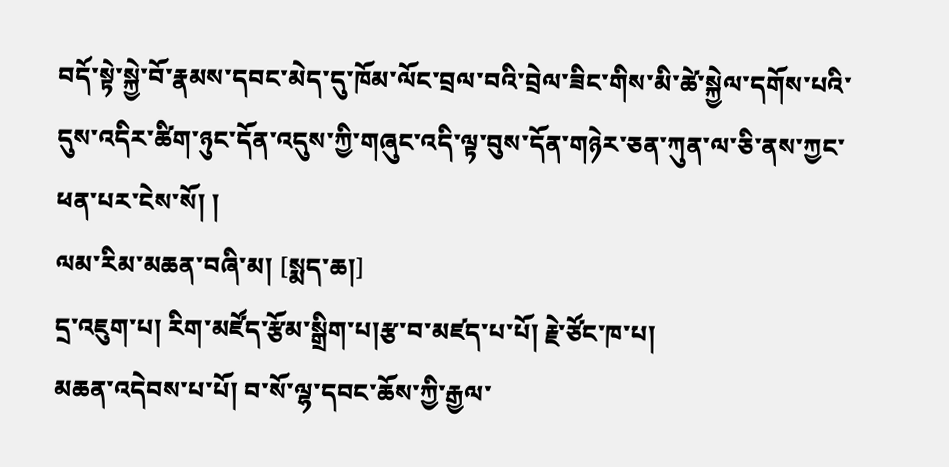བདོ་སྟེ་སྐྱེ་བོ་རྣམས་དབང་མེད་དུ་ཁོམ་ལོང་བྲལ་བའི་བྲེལ་ཟིང་གིས་མི་ཚེ་སྐྱེལ་དགོས་པའི་དུས་འདིར་ཚིག་ཉུང་དོན་འདུས་ཀྱི་གཞུང་འདི་ལྟ་བུས་དོན་གཉེར་ཅན་ཀུན་ལ་ཅི་ནས་ཀྱང་ཕན་པར་ངེས་སོ། །
ལམ་རིམ་མཆན་བཞི་མ། [སྨད་ཆ།]
དྲ་འཇུག་པ། རིག་མཛོད་རྩོམ་སྒྲིག་པ།རྩ་བ་མཛད་པ་པོ། རྗེ་ཙོང་ཁ་པ།
མཆན་འདེབས་པ་པོ། བ་སོ་ལྷ་དབང་ཆོས་ཀྱི་རྒྱལ་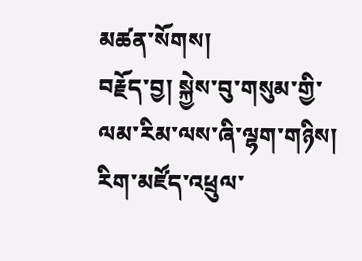མཚན་སོགས།
བརྗོད་བྱ། སྐྱེས་བུ་གསུམ་གྱི་ལམ་རིམ་ལས་ཞི་ལྷག་གཉིས།
རིག་མཛོད་འཕྲུལ་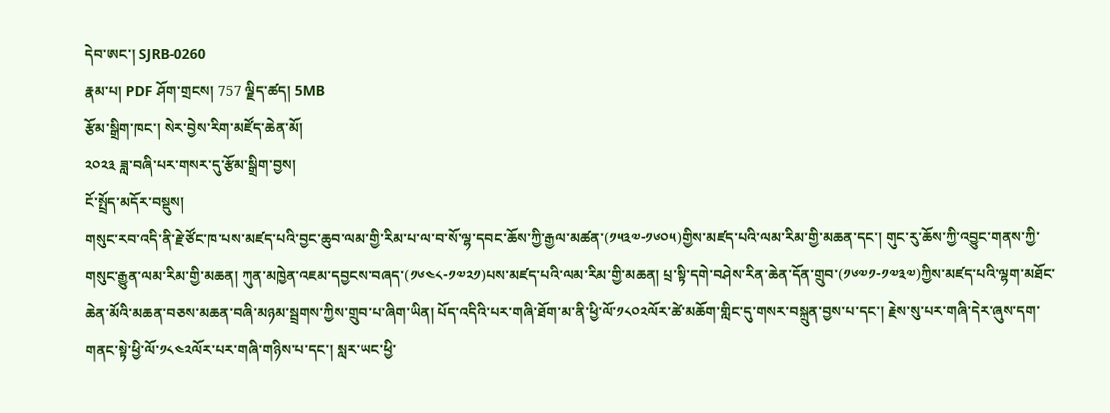དེབ་ཨང་། SJRB-0260
རྣམ་པ། PDF ཤོག་གྲངས། 757 ལྗིད་ཚད། 5MB
རྩོམ་སྒྲིག་ཁང་། སེར་བྱེས་རིག་མཛོད་ཆེན་མོ།
༢༠༢༣ ཟླ་བཞི་པར་གསར་དུ་རྩོམ་སྒྲིག་བྱས།
ངོ་སྤྲོད་མདོར་བསྡུས།
གསུང་རབ་འདི་ནི་རྗེ་ཙོང་ཁ་པས་མཛད་པའི་བྱང་ཆུབ་ལམ་གྱི་རིམ་པ་ལ་བ་སོ་ལྷ་དབང་ཆོས་ཀྱི་རྒྱལ་མཚན་(༡༥༣༧-༡༦༠༥)གྱིས་མཛད་པའི་ལམ་རིམ་གྱི་མཆན་དང་། གུང་རུ་ཆོས་ཀྱི་འབྱུང་གནས་ཀྱི་གསུང་རྒྱུན་ལམ་རིམ་གྱི་མཆན། ཀུན་མཁྱེན་འཇམ་དབྱངས་བཞད་(༡༦༤༨-༡༧༢༡)པས་མཛད་པའི་ལམ་རིམ་གྱི་མཆན། པྲ་སྟི་དགེ་བཤེས་རིན་ཆེན་དོན་གྲུབ་(༡༦༧༡-༡༧༣༧)ཀྱིས་མཛད་པའི་ལྷག་མཐོང་ཆེན་མོའི་མཆན་བཅས་མཆན་བཞི་མཉམ་སྦྲགས་ཀྱིས་གྲུབ་པ་ཞིག་ཡིན། པོད་འདིའི་པར་གཞི་ཐོག་མ་ནི་ཕྱི་ལོ་༡༨༠༢ལོར་ཚེ་མཆོག་གླིང་དུ་གསར་བསྐྲུན་བྱས་པ་དང་། རྗེས་སུ་པར་གཞི་དེར་ཞུས་དག་གནང་སྟེ་ཕྱི་ལོ་༡༨༤༢ལོར་པར་གཞི་གཉིས་པ་དང་། སླར་ཡང་ཕྱི་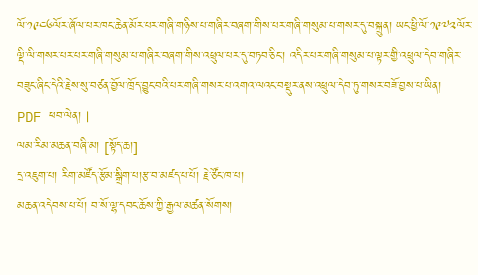ལོ་༡༩༤༦ལོར་ཞོལ་པར་ཁང་ཆེན་མོར་པར་གཞི་གཉིས་པ་གཞིར་བཞག་གིས་པར་གཞི་གསུམ་པ་གསར་དུ་བསྐྲུན། ཡང་ཕྱི་ལོ་༡༩༧༢ལོར་ལྡི་ལི་གསར་པར་པར་གཞི་གསུམ་པ་གཞིར་བཞག་གིས་འཕྲུལ་པར་དུ་བཏབ་ཅིང་། འདིར་པར་གཞི་གསུམ་པ་ལྟར་གྱི་འཕྲུལ་དེབ་གཞིར་བཟུང་ཞིང་དེའི་རྗེས་སུ་བཙན་བྱོལ་ཁྲོད་བྱུང་བའི་པར་གཞི་གསར་པ་འགའ་ལའང་བསྡུར་ནས་འཕྲུལ་དེབ་ཏུ་གསར་བཟོ་བྱས་པ་ཡིན།
PDF ཕབ་ལེན། |
ལམ་རིམ་མཆན་བཞི་མ། [སྟོད་ཆ།]
དྲ་འཇུག་པ། རིག་མཛོད་རྩོམ་སྒྲིག་པ།རྩ་བ་མཛད་པ་པོ། རྗེ་ཙོང་ཁ་པ།
མཆན་འདེབས་པ་པོ། བ་སོ་ལྷ་དབང་ཆོས་ཀྱི་རྒྱལ་མཚན་སོགས།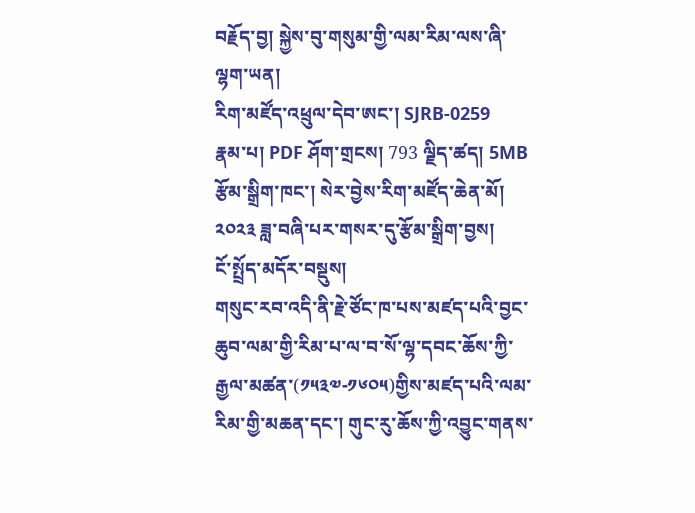བརྗོད་བྱ། སྐྱེས་བུ་གསུམ་གྱི་ལམ་རིམ་ལས་ཞི་ལྷག་ཡན།
རིག་མཛོད་འཕྲུལ་དེབ་ཨང་། SJRB-0259
རྣམ་པ། PDF ཤོག་གྲངས། 793 ལྗིད་ཚད། 5MB
རྩོམ་སྒྲིག་ཁང་། སེར་བྱེས་རིག་མཛོད་ཆེན་མོ།
༢༠༢༣ ཟླ་བཞི་པར་གསར་དུ་རྩོམ་སྒྲིག་བྱས།
ངོ་སྤྲོད་མདོར་བསྡུས།
གསུང་རབ་འདི་ནི་རྗེ་ཙོང་ཁ་པས་མཛད་པའི་བྱང་ཆུབ་ལམ་གྱི་རིམ་པ་ལ་བ་སོ་ལྷ་དབང་ཆོས་ཀྱི་རྒྱལ་མཚན་(༡༥༣༧-༡༦༠༥)གྱིས་མཛད་པའི་ལམ་རིམ་གྱི་མཆན་དང་། གུང་རུ་ཆོས་ཀྱི་འབྱུང་གནས་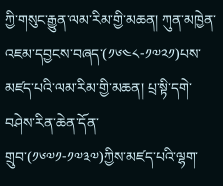ཀྱི་གསུང་རྒྱུན་ལམ་རིམ་གྱི་མཆན། ཀུན་མཁྱེན་འཇམ་དབྱངས་བཞད་(༡༦༤༨-༡༧༢༡)པས་མཛད་པའི་ལམ་རིམ་གྱི་མཆན། པྲ་སྟི་དགེ་བཤེས་རིན་ཆེན་དོན་གྲུབ་(༡༦༧༡-༡༧༣༧)ཀྱིས་མཛད་པའི་ལྷག་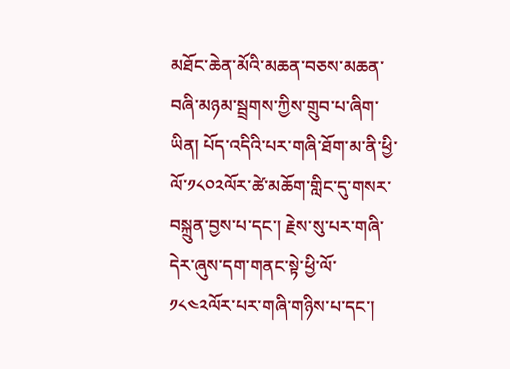མཐོང་ཆེན་མོའི་མཆན་བཅས་མཆན་བཞི་མཉམ་སྦྲགས་ཀྱིས་གྲུབ་པ་ཞིག་ཡིན། པོད་འདིའི་པར་གཞི་ཐོག་མ་ནི་ཕྱི་ལོ་༡༨༠༢ལོར་ཚེ་མཆོག་གླིང་དུ་གསར་བསྐྲུན་བྱས་པ་དང་། རྗེས་སུ་པར་གཞི་དེར་ཞུས་དག་གནང་སྟེ་ཕྱི་ལོ་༡༨༤༢ལོར་པར་གཞི་གཉིས་པ་དང་།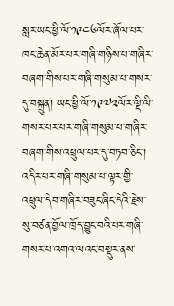སླར་ཡང་ཕྱི་ལོ་༡༩༤༦ལོར་ཞོལ་པར་ཁང་ཆེན་མོར་པར་གཞི་གཉིས་པ་གཞིར་བཞག་གིས་པར་གཞི་གསུམ་པ་གསར་དུ་བསྐྲུན། ཡང་ཕྱི་ལོ་༡༩༧༢ལོར་ལྡི་ལི་གསར་པར་པར་གཞི་གསུམ་པ་གཞིར་བཞག་གིས་འཕྲུལ་པར་དུ་བཏབ་ཅིང་། འདིར་པར་གཞི་གསུམ་པ་ལྟར་གྱི་འཕྲུལ་དེབ་གཞིར་བཟུང་ཞིང་དེའི་རྗེས་སུ་བཙན་བྱོལ་ཁྲོད་བྱུང་བའི་པར་གཞི་གསར་པ་འགའ་ལའང་བསྡུར་ནས་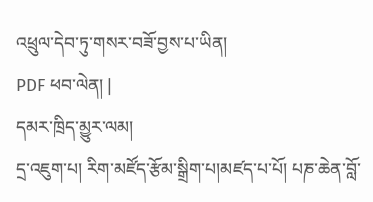འཕྲུལ་དེབ་ཏུ་གསར་བཟོ་བྱས་པ་ཡིན།
PDF ཕབ་ལེན། |
དམར་ཁྲིད་མྱུར་ལམ།
དྲ་འཇུག་པ། རིག་མཛོད་རྩོམ་སྒྲིག་པ།མཛད་པ་པོ། པཎ་ཆེན་བློ་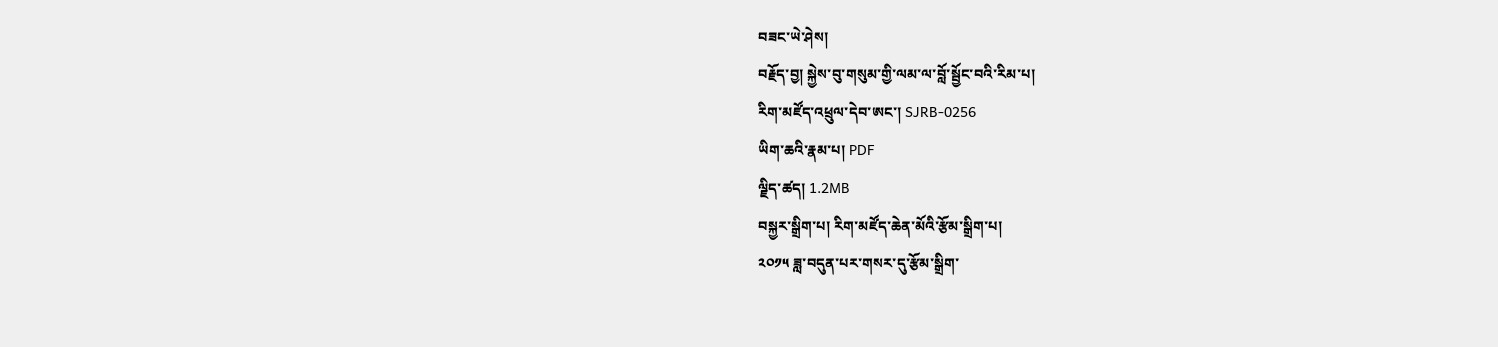བཟང་ཡེ་ཤེས།
བརྗོད་བྱ། སྐྱེས་བུ་གསུམ་གྱི་ལམ་ལ་བློ་སྦྱོང་བའི་རིམ་པ།
རིག་མཛོད་འཕྲུལ་དེབ་ཨང་། SJRB-0256
ཡིག་ཆའི་རྣམ་པ། PDF
ལྗིད་ཚད། 1.2MB
བསྐྱར་སྒྲིག་པ། རིག་མཛོད་ཆེན་མོའི་རྩོམ་སྒྲིག་པ།
༢༠༡༥ ཟླ་བདུན་པར་གསར་དུ་རྩོམ་སྒྲིག་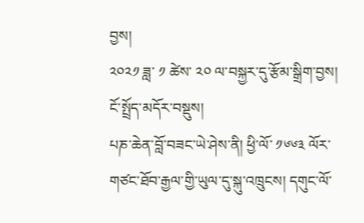བྱས།
༢༠༢༡ ཟླ་ ༡ ཚེས་ ༢༠ ལ་བསྐྱར་དུ་རྩོམ་སྒྲིག་བྱས།
ངོ་སྤྲོད་མདོར་བསྡུས།
པཎ་ཆེན་བློ་བཟང་ཡེ་ཤེས་ནི། ཕྱི་ལོ་ ༡༦༦༣ ལོར་གཙང་ཐོབ་རྒྱལ་གྱི་ཡུལ་དུ་སྐུ་འཁྲུངས། དགུང་ལོ་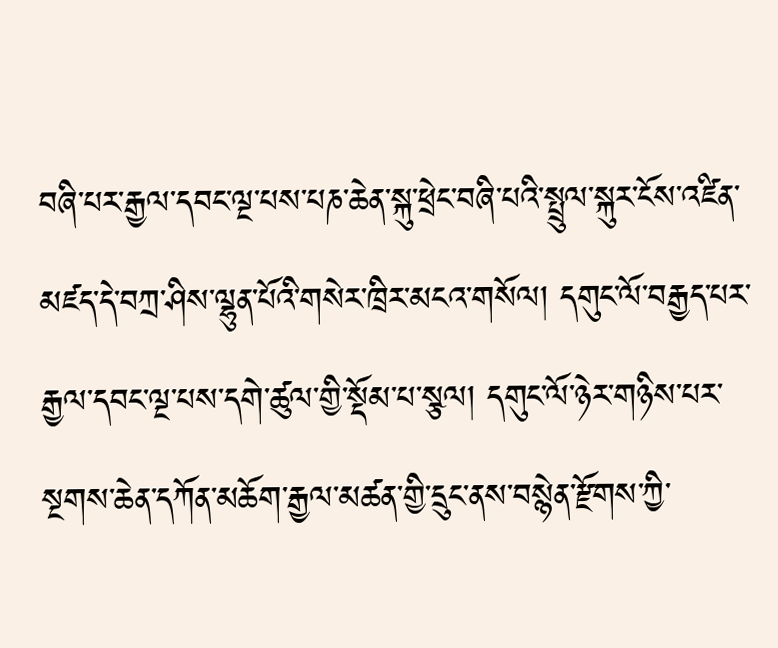བཞི་པར་རྒྱལ་དབང་ལྔ་པས་པཎ་ཆེན་སྐུ་ཕྲེང་བཞི་པའི་སྤྲུལ་སྐུར་ངོས་འཛིན་མཛད་དེ་བཀྲ་ཤིས་ལྷུན་པོའི་གསེར་ཁྲིར་མངའ་གསོལ། དགུང་ལོ་བརྒྱད་པར་རྒྱལ་དབང་ལྔ་པས་དགེ་ཚུལ་གྱི་སྡོམ་པ་སྩལ། དགུང་ལོ་ཉེར་གཉིས་པར་སྔགས་ཆེན་དཀོན་མཆོག་རྒྱལ་མཚན་གྱི་དྲུང་ནས་བསྙེན་རྫོགས་ཀྱི་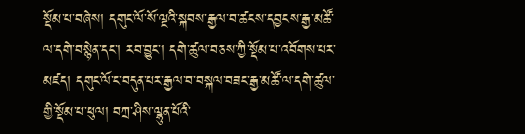སྡོམ་པ་བཞེས། དགུང་ལོ་སོ་ལྔའི་སྐབས་རྒྱལ་བ་ཚངས་དབྱངས་རྒྱ་མཚོ་ལ་དགེ་བསྙེན་དང་། རབ་བྱུང་། དགེ་ཚུལ་བཅས་ཀྱི་སྡོམ་པ་འབོགས་པར་མཛད། དགུང་ལོ་ང་བདུན་པར་རྒྱལ་བ་བསྐལ་བཟང་རྒྱ་མཚོ་ལ་དགེ་ཚུལ་གྱི་སྡོམ་པ་ཕུལ། བཀྲ་ཤིས་ལྷུན་པོའི་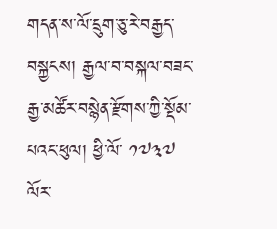གདན་ས་ལོ་དྲུག་ཅུ་རེ་བརྒྱད་བསྐྱངས། རྒྱལ་བ་བསྐལ་བཟང་རྒྱ་མཚོར་བསྙེན་རྫོགས་ཀྱི་སྡོམ་པའང་ཕུལ། ཕྱི་ལོ་ ༡༧༣༧ ལོར་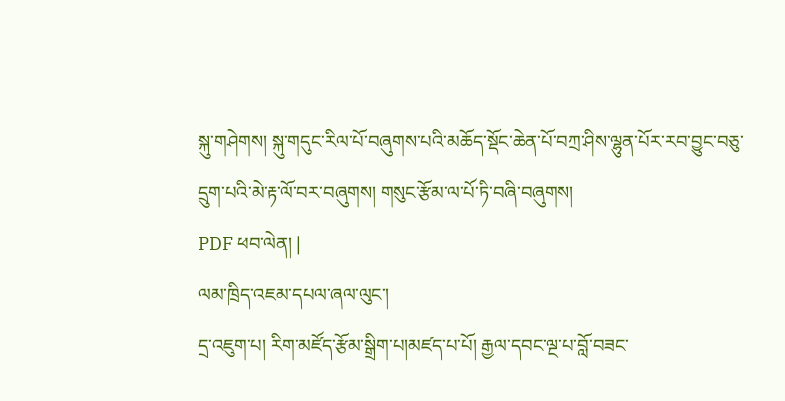སྐུ་གཤེགས། སྐུ་གདུང་རིལ་པོ་བཞུགས་པའི་མཆོད་སྡོང་ཆེན་པོ་བཀྲ་ཤིས་ལྷུན་པོར་རབ་བྱུང་བཅུ་དྲུག་པའི་མེ་རྟ་ལོ་བར་བཞུགས། གསུང་རྩོམ་ལ་པོ་ཏི་བཞི་བཞུགས།
PDF ཕབ་ལེན། |
ལམ་ཁྲིད་འཇམ་དཔལ་ཞལ་ལུང་།
དྲ་འཇུག་པ། རིག་མཛོད་རྩོམ་སྒྲིག་པ།མཛད་པ་པོ། རྒྱལ་དབང་ལྔ་པ་བློ་བཟང་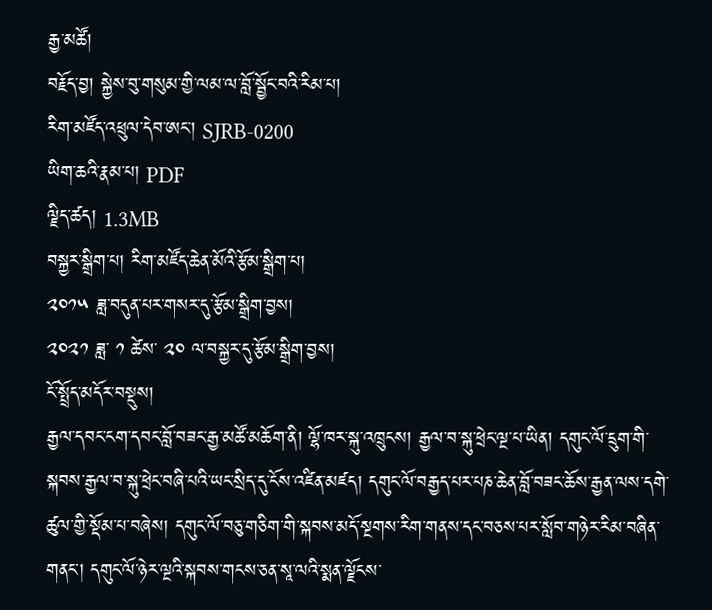རྒྱ་མཚོ།
བརྗོད་བྱ། སྐྱེས་བུ་གསུམ་གྱི་ལམ་ལ་བློ་སྦྱོང་བའི་རིམ་པ།
རིག་མཛོད་འཕྲུལ་དེབ་ཨང་། SJRB-0200
ཡིག་ཆའི་རྣམ་པ། PDF
ལྗིད་ཚད། 1.3MB
བསྐྱར་སྒྲིག་པ། རིག་མཛོད་ཆེན་མོའི་རྩོམ་སྒྲིག་པ།
༢༠༡༥ ཟླ་བདུན་པར་གསར་དུ་རྩོམ་སྒྲིག་བྱས།
༢༠༢༡ ཟླ་ ༡ ཚེས་ ༢༠ ལ་བསྐྱར་དུ་རྩོམ་སྒྲིག་བྱས།
ངོ་སྤྲོད་མདོར་བསྡུས།
རྒྱལ་དབང་ངག་དབང་བློ་བཟང་རྒྱ་མཚོ་མཆོག་ནི། ལྷོ་ཁར་སྐུ་འཁྲུངས། རྒྱལ་བ་སྐུ་ཕྲེང་ལྔ་པ་ཡིན། དགུང་ལོ་དྲུག་གི་སྐབས་རྒྱལ་བ་སྐུ་ཕྲེང་བཞི་པའི་ཡང་སྲིད་དུ་ངོས་འཛིན་མཛད། དགུང་ལོ་བརྒྱད་པར་པཎ་ཆེན་བློ་བཟང་ཆོས་རྒྱན་ལས་དགེ་ཚུལ་གྱི་སྡོམ་པ་བཞེས། དགུང་ལོ་བཅུ་གཅིག་གི་སྐབས་མདོ་སྔགས་རིག་གནས་དང་བཅས་པར་སློབ་གཉེར་རིམ་བཞིན་གནང་། དགུང་ལོ་ཉེར་ལྔའི་སྐབས་གངས་ཅན་སཱ་ལའི་སྨན་ལྗོངས་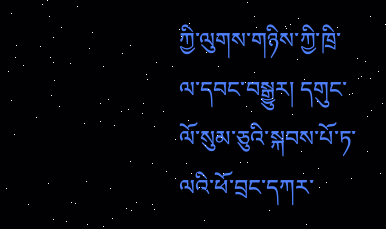ཀྱི་ལུགས་གཉིས་ཀྱི་ཁྲི་ལ་དབང་བསྒྱུར། དགུང་ལོ་སུམ་ཅུའི་སྐབས་པོ་ཏ་ལའི་ཕོ་བྲང་དཀར་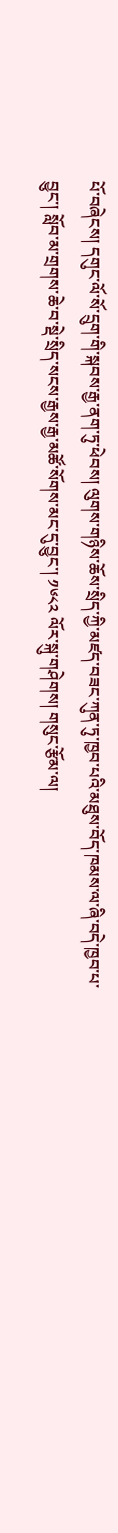པོ་བཞེངས། དགུང་ལོ་སོ་དྲུག་གི་སྐབས་རྒྱ་ནག་ཏུ་ཕེབས། ལུགས་གཉིས་ཆོས་སྲིད་ཀྱི་མཛད་བཟང་ཀུན་ཏུ་ཁྱབ་པའི་མཐུས་བོད་ཁམས་ལ་ཞི་བདེ་ཁྱབ་པ་བྱུང་། སློབ་མ་གྲགས་ཆེ་བ་སྡེ་སྲིད་སངས་རྒྱས་རྒྱ་མཚོ་སོགས་མང་དུ་བྱུང་། ༡༦༨༢ ལོར་སྐུ་གཤེགས། གསུང་རྩོམ་ལ།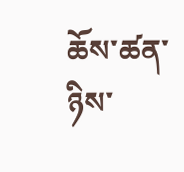ཆོས་ཚན་ཉིས་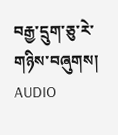བརྒྱ་དྲུག་ཅུ་རེ་གཉིས་བཞུགས།
AUDIO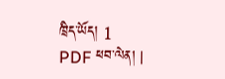ཁྲིད་ཡོད། 1
PDF ཕབ་ལེན། |